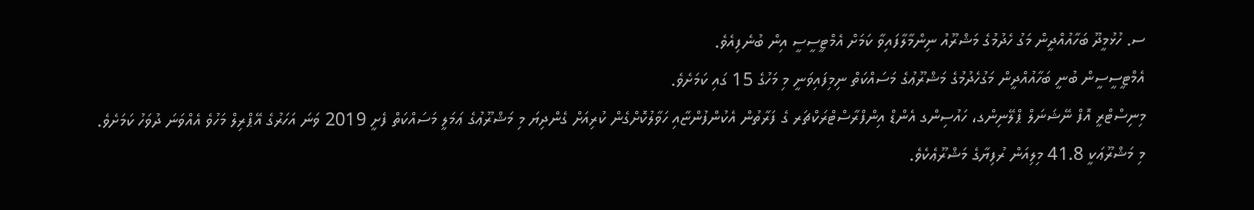ސ. ހުޅުމީދޫ ބަހާއުއްދީން މަގު ހެދުމުގެ މަޝްރޫއު ނިންމާލާފައިވާ ކަމަށް އެމްޓީސީސީ އިން ބުނެފިއެވެ.
އެމްޓީސީސީން ބުނީ ބަހާއުއްދީން މަގުހެދުމުގެ މަޝްރޫޢުގެ މަސައްކަތް ނިމިފައިވަނީ މި މަހުގެ 15 ގައި ކަމަށެވެ.
މިނިސްޓްރީ އޮފް ނޭޝަނަލް ޕްލޭނިންގ، ހައުސިންގ އެންޑް އިންފްރާސްޓްރަކްޗަރ ގެ ފަރާތުން އެކުންފުންޏާއި ހަވާލުކޮށްގެން ކުރިއަށް ގެންދިޔަ މި މަޝްރޫޢުގެ ޢަމަލީ މަސައްކަތް ފެށީ 2019 ވަނަ އަހަރުގެ އޭޕްރިލް މަހުވެ އެއްވަނަ ދުވަހު ކަމަށެވެ.
މި މަޝްރޫޢަކީ 41.8 މިލިއަން ރުފިޔާގެ މަޝްރޫޢެކެވެ.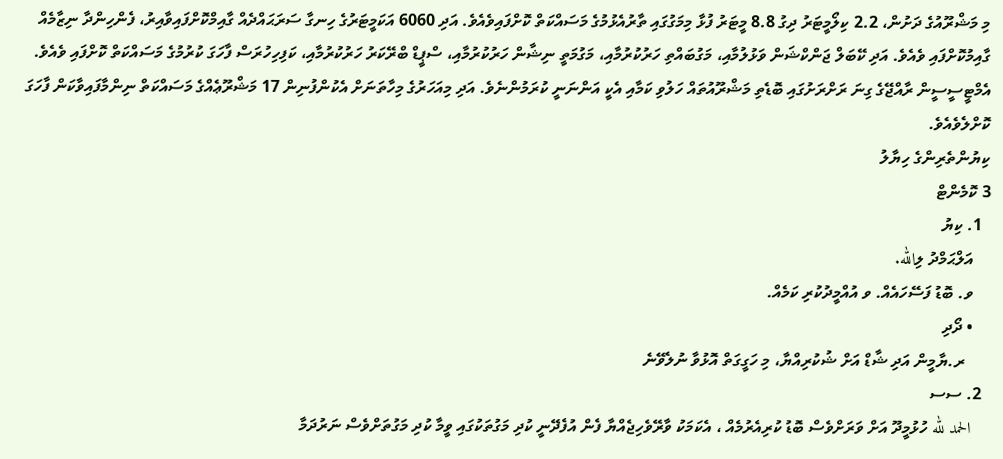މި މަޝްރޫއުގެ ދަށުން، 2.2 ކިލޯމީޓަރު ދިގު 8.8 މީޓަރު ފުޅާ މިމަގުގައި ތާރުއެޅުމުގެ މަސައްކަތް ކޮށްފައިވެއެވެ. އަދި 6060 އަކަމީޓަރުގެ ހިނގާ ސަރަޙައްދެއް ގާއިމްކޮށްފައިވާއިރު، ފެންހިންދާ ނިޒާމެއް ގާއިމުކޮށްފައި ވެއެވެ. އަދި ކޭބަލް ޖަންކްޝަން ވަޅުލުމާއި، މަގުބައްތި ހަރުކުރުމާއި، މަގުމަތީ ނިޝާން ހަރުކުރުމާއި، ސްޕީޑް ބްރޭކަރު ހަރުކުރުމާއި، ކަފިހިހުރަސް ފާހަގަ ކުރުމުގެ މަސައްކަތް ކޮށްފައި ވެއެވެ.
އެމްޓީސީސީން ރާއްޖޭގެ ގިނަ ރަށްރަށުގައި ބޮޑެތި މަޝްރޫއުތައް ހަލުވި ކަމާއި އެކީ އަންނަނީ ކުރަމުންނެވެ. އަދި މިއަހަރުގެ މިހާތަނަށް އެކުންފުނިން 17 މަޝްރޫޢެއްގެ މަސައްކަތް ނިންމާފައިވާކަން ފާހަގަ ކޮށްލެވެއެވެ.
ކިޔުންތެރިންގެ ހިޔާލު
3 ކޮމެންޓް
  1. ކިޔު
    އަލްޙަމްދު ލިالله.
    ވ. ބޮޑު ފަސޭހައެއް. ވ އުއްމީދުކުރި ކަމެއް.
    • ދޯދި
      ރ.ޔާމީން އަދި ޝާޑް އަށް ޝުކުރިއްޔާ، މި ހަގީގަތް އޮޅުވާ ނުލެވޭނެ
  2. ސސ
    الحمد لله ހުޅުމީދޫ އަށް ވަރަށްވެސް ބޮޑު ކުރިއެރުމެއް ، އެކަމަކު ވާރޭވެހިޖެއްޔާ ފެން އުފެދޭނީ ކުދި މަގުތަކުގައި ވީމާ ކުދި މަގުތަށްވެސް ނަރުދަމާ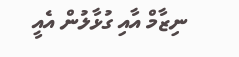ނިޒާމް އާއި ގުޅާލުން އެއީ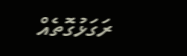ރަގަޅުގޮތެއް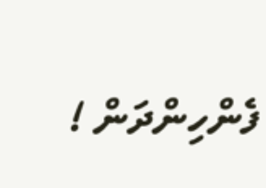ފެންހިންދަން !